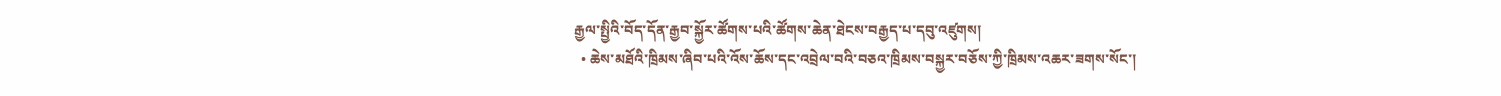རྒྱལ་སྤྱིའི་བོད་དོན་རྒྱབ་སྐྱོར་ཚོགས་པའི་ཚོགས་ཆེན་ཐེངས་བརྒྱད་པ་དབུ་འཛུགས།
  • ཆེས་མཐོའི་ཁྲིམས་ཞིབ་པའི་འོས་ཆོས་དང་འབྲེལ་བའི་བཅའ་ཁྲིམས་བསྐྱར་བཅོས་ཀྱི་ཁྲིམས་འཆར་ཟགས་སོང་།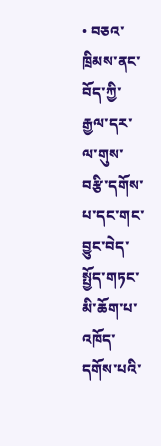• བཅའ་ཁྲིམས་ནང་བོད་ཀྱི་རྒྱལ་དར་ལ་གུས་བརྩི་དགོས་པ་དང་གང་བྱུང་བེད་སྤྱོད་གཏང་མི་ཆོག་པ་འཁོད་དགོས་པའི་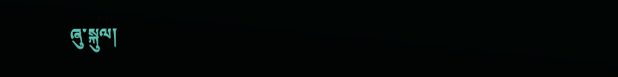ཞུ་སྐུལ།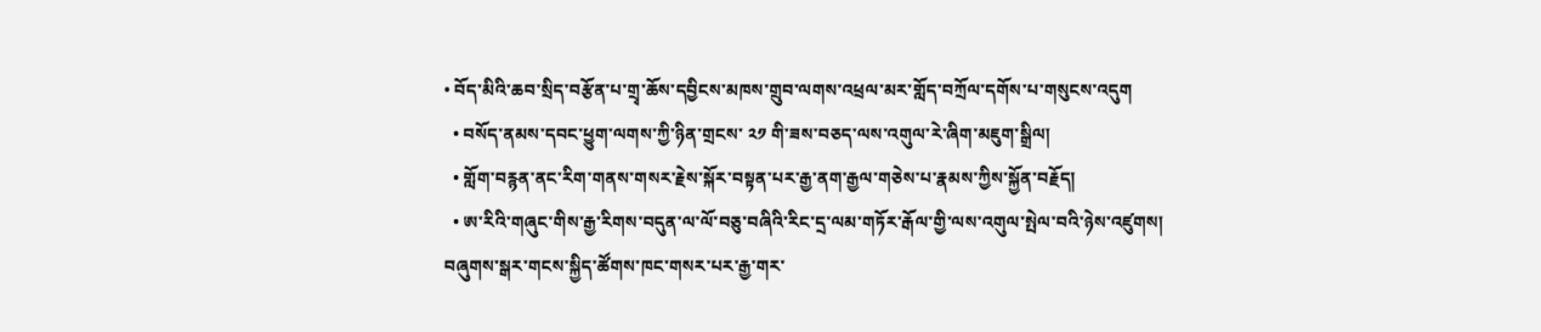• བོད་མིའི་ཆབ་སྲིད་བརྩོན་པ་གྲྭ་ཆོས་དབྱིངས་མཁས་གྲུབ་ལགས་འཕྲལ་མར་གློད་བཀྲོལ་དགོས་པ་གསུངས་འདུག
  • བསོད་ནམས་དབང་ཕྱུག་ལགས་ཀྱི་ཉིན་གྲངས་ ༢༡ གི་ཟས་བཅད་ལས་འགུལ་རེ་ཞིག་མཇུག་སྒྲིལ།
  • གློག་བརྙན་ནང་རིག་གནས་གསར་རྗེས་སྐོར་བསྟན་པར་རྒྱ་ནག་རྒྱལ་གཅེས་པ་རྣམས་ཀྱིས་སྐྱོན་བརྗོད།
  • ཨ་རིའི་གཞུང་གིས་རྒྱ་རིགས་བདུན་ལ་ལོ་བཅུ་བཞིའི་རིང་དྲ་ལམ་གཏོར་རྒོལ་གྱི་ལས་འགུལ་སྤེལ་བའི་ཉེས་འཛུགས།
བཞུགས་སྒར་གངས་སྐྱིད་ཚོགས་ཁང་གསར་པར་རྒྱ་གར་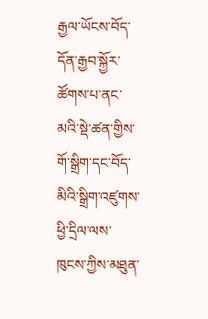རྒྱལ་ཡོངས་བོད་དོན་རྒྱབ་སྐྱོར་ཚོགས་པ་ནང་མའི་སྡེ་ཚན་གྱིས་གོ་སྒྲིག་དང་བོད་མིའི་སྒྲིག་འཛུགས་ཕྱི་དྲིལ་ལས་ཁུངས་ཀྱིས་མཐུན་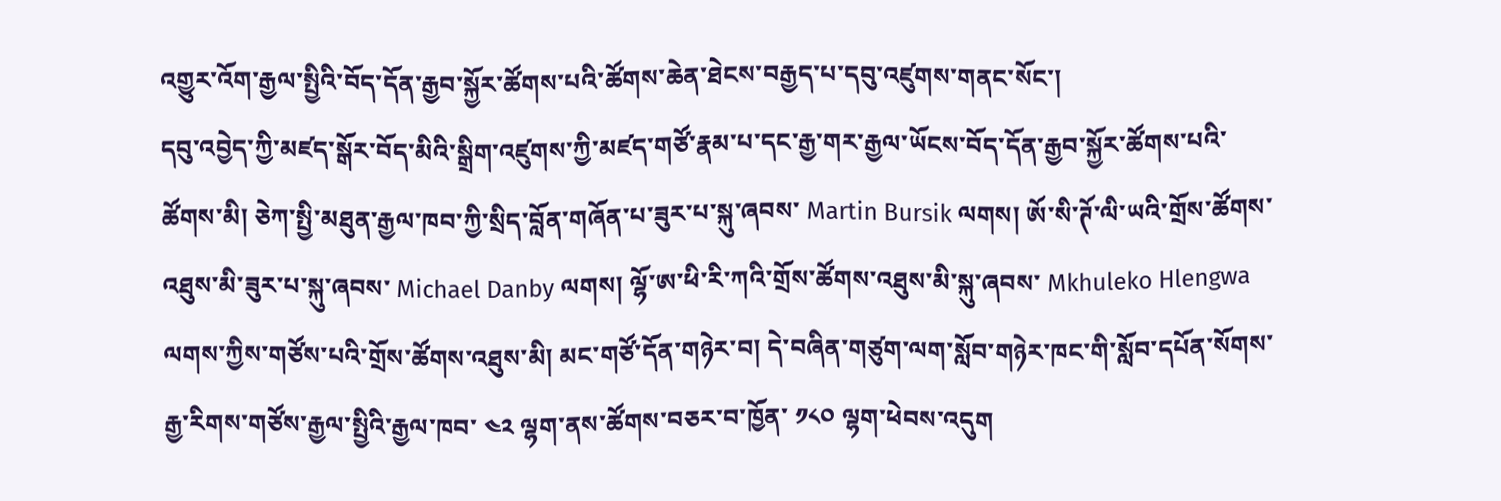འགྱུར་འོག་རྒྱལ་སྤྱིའི་བོད་དོན་རྒྱབ་སྐྱོར་ཚོགས་པའི་ཚོགས་ཆེན་ཐེངས་བརྒྱད་པ་དབུ་འཛུགས་གནང་སོང་།
དབུ་འབྱེད་ཀྱི་མཛད་སྒོར་བོད་མིའི་སྒྲིག་འཛུགས་ཀྱི་མཛད་གཙོ་རྣམ་པ་དང་རྒྱ་གར་རྒྱལ་ཡོངས་བོད་དོན་རྒྱབ་སྐྱོར་ཚོགས་པའི་ཚོགས་མི། ཅེཀ་སྤྱི་མཐུན་རྒྱལ་ཁབ་ཀྱི་སྲིད་བློན་གཞོན་པ་ཟུར་པ་སྐུ་ཞབས་ Martin Bursik ལགས། ཨོ་སི་ཊོ་ལི་ཡའི་གྲོས་ཚོགས་འཐུས་མི་ཟུར་པ་སྐུ་ཞབས་ Michael Danby ལགས། ལྷོ་ཨ་ཕི་རི་ཀའི་གྲོས་ཚོགས་འཐུས་མི་སྐུ་ཞབས་ Mkhuleko Hlengwa ལགས་ཀྱིས་གཙོས་པའི་གྲོས་ཚོགས་འཐུས་མི། མང་གཙོ་དོན་གཉེར་བ། དེ་བཞིན་གཙུག་ལག་སློབ་གཉེར་ཁང་གི་སློབ་དཔོན་སོགས་རྒྱ་རིགས་གཙོས་རྒྱལ་སྤྱིའི་རྒྱལ་ཁབ་ ༤༢ ལྷག་ནས་ཚོགས་བཅར་བ་ཁྱོན་ ༡༨༠ ལྷག་ཕེབས་འདུག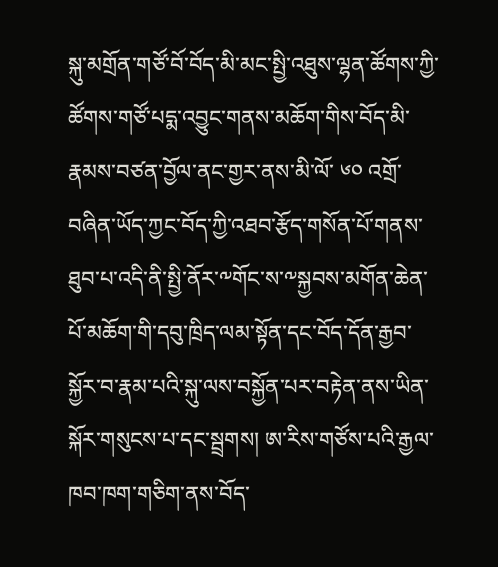སྐུ་མགྲོན་གཙོ་བོ་བོད་མི་མང་སྤྱི་འཐུས་ལྷན་ཚོགས་ཀྱི་ཚོགས་གཙོ་པདྨ་འབྱུང་གནས་མཆོག་གིས་བོད་མི་རྣམས་བཙན་བྱོལ་ནང་གྱར་ནས་མི་ལོ་ ༦༠ འགྲོ་བཞིན་ཡོད་ཀྱང་བོད་ཀྱི་འཐབ་རྩོད་གསོན་པོ་གནས་ཐུབ་པ་འདི་ནི་སྤྱི་ནོར་༸གོང་ས་༸སྐྱབས་མགོན་ཆེན་པོ་མཆོག་གི་དབུ་ཁྲིད་ལམ་སྟོན་དང་བོད་དོན་རྒྱབ་སྐྱོར་བ་རྣམ་པའི་སྐུ་ལས་བསྐྱོན་པར་བརྟེན་ནས་ཡིན་སྐོར་གསུངས་པ་དང་སྦྲགས། ཨ་རིས་གཙོས་པའི་རྒྱལ་ཁབ་ཁག་གཅིག་ནས་བོད་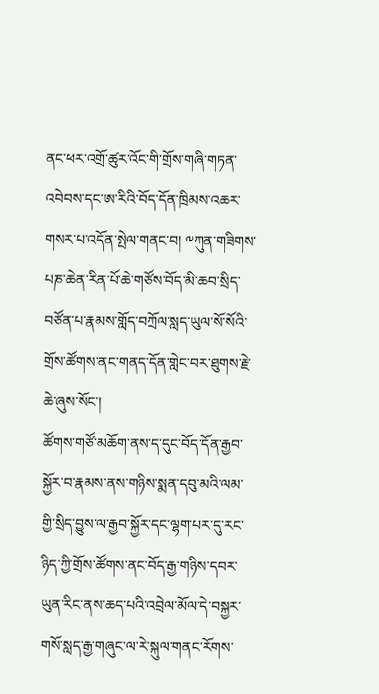ནང་ཕར་འགྲོ་ཚུར་འོང་གི་གྲོས་གཞི་གཏན་འབེབས་དང་ཨ་རིའི་བོད་དོན་ཁྲིམས་འཆར་གསར་པ་འདོན་སྤེལ་གནང་བ། ༸ཀུན་གཟིགས་པཎ་ཆེན་རིན་པོ་ཆེ་གཙོས་བོད་མི་ཆབ་སྲིད་བཙོན་པ་རྣམས་གློད་བཀྲོལ་སླད་ཡུལ་སོ་སོའི་གྲོས་ཚོགས་ནང་གནད་དོན་གླེང་བར་ཐུགས་རྗེ་ཆེ་ཞུས་སོང་།
ཚོགས་གཙོ་མཆོག་ནས་ད་དུང་བོད་དོན་རྒྱབ་སྐྱོར་བ་རྣམས་ནས་གཉིས་སྨན་དབུ་མའི་ལམ་གྱི་སྲིད་བྱུས་ལ་རྒྱབ་སྐྱོར་དང་ལྷག་པར་དུ་རང་ཉིད་ཀྱི་གྲོས་ཚོགས་ནང་བོད་རྒྱ་གཉིས་དབར་ཡུན་རིང་ནས་ཆད་པའི་འབྲེལ་མོལ་དེ་བསྐྱར་གསོ་སླད་རྒྱ་གཞུང་ལ་རེ་སྐུལ་གནང་རོགས་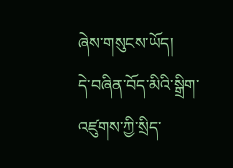ཞེས་གསུངས་ཡོད།
དེ་བཞིན་བོད་མིའི་སྒྲིག་འཛུགས་ཀྱི་སྲིད་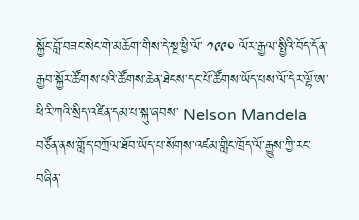སྐྱོང་བློ་བཟང་སེང་གེ་མཆོག་གིས་དེ་སྔ་ཕྱི་ལོ་ ༡༩༩༠ ལོར་རྒྱལ་སྤྱིའི་བོད་དོན་རྒྱབ་སྐྱོར་ཚོགས་པའི་ཚོགས་ཆེན་ཐེངས་དང་པོ་ཚོགས་ཡོད་པས་ལོ་དེར་ལྷོ་ཨ་ཕི་རི་ཀའི་སྲིད་འཛིན་དམ་པ་སྐུ་ཞབས་ Nelson Mandela བཙོན་ནས་གློད་བཀྲོལ་ཐོབ་ཡོད་པ་སོགས་འཛམ་གླིང་ཁྲོད་ལོ་རྒྱུས་ཀྱི་རང་བཞིན་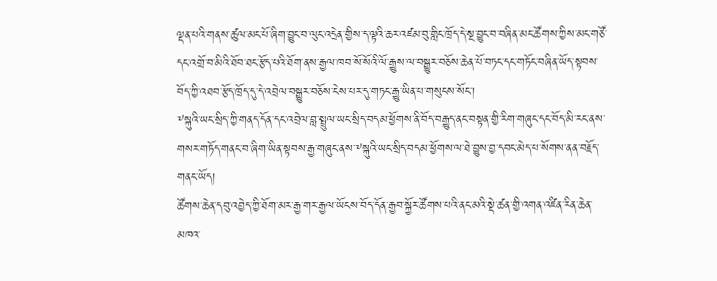ལྡན་པའི་གནས་ཚུལ་མང་པོ་ཞིག་བྱུང་བ་ལུང་འདྲེན་གྱིས་ད་ལྟའི་ཆར་འཛམ་བུ་གླིང་ཁྲོད་དེ་སྔ་བྱུང་བ་བཞིན་མང་ཚོགས་ཀྱིས་མང་གཙོ་དང་འགྲོ་བ་མིའི་ཐོབ་ཐང་རྩོད་པའི་ཐོག་ནས་རྒྱལ་ཁབ་སོ་སོའི་ལོ་རྒྱུས་ལ་བསྒྱུར་བཅོས་ཆེན་པོ་བཏང་དང་གཏོང་བཞིན་ཡོད་སྟབས་བོད་ཀྱི་འཐབ་རྩོད་ཁྲོད་དུ་དེ་འབྲེལ་བསྒྱུར་བཅོས་ངེས་པར་དུ་གཏང་རྒྱུ་ཡིན་པ་གསུངས་སོང་།
༸སྐུའི་ཡང་སྲིད་ཀྱི་གནད་དོན་དང་འབྲེལ་བླ་སྤྲུལ་ཡང་སྲིད་བདམ་ཕྱོགས་ནི་བོད་བརྒྱུད་ནང་བསྟན་གྱི་རིག་གཞུང་དང་བོད་མི་རང་ནས་གསར་གཏོད་གནང་བ་ཞིག་ཡིན་སྟབས་རྒྱ་གཞུང་ནས་༸སྐུའི་ཡང་སྲིད་བདམ་ཕྱོགས་ལ་ཐེ་བྱུས་བྱ་དབང་མེད་པ་སོགས་ནན་བརྗོད་གནང་ཡོད།
ཚོགས་ཆེན་དབུ་འབྱེད་ཀྱི་ཐོག་མར་རྒྱ་གར་རྒྱལ་ཡོངས་བོད་དོན་རྒྱབ་སྐྱོར་ཚོགས་པའི་ནང་མའི་སྡེ་ཚན་གྱི་འགན་འཛིན་རིན་ཆེན་མཁའ་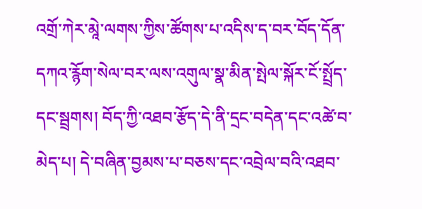འགྲོ་ཀེར་མཱེ་ལགས་ཀྱིས་ཚོགས་པ་འདིས་ད་བར་བོད་དོན་དཀའ་རྙོག་སེལ་བར་ལས་འགུལ་སྣ་མིན་སྤེལ་སྐོར་ངོ་སྤྲོད་དང་སྦྲགས། བོད་ཀྱི་འཐབ་རྩོད་དེ་ནི་དྲང་བདེན་དང་འཚེ་བ་མེད་པ། དེ་བཞིན་བྱམས་པ་བཅས་དང་འབྲེལ་བའི་འཐབ་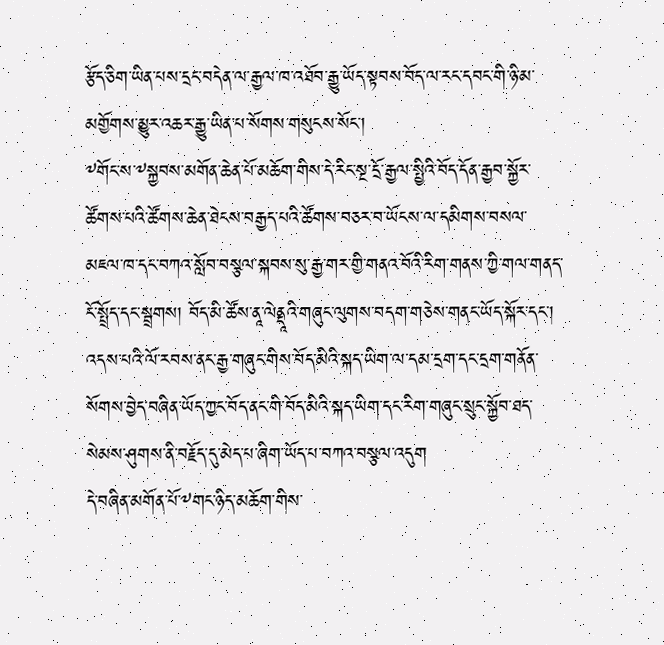རྩོད་ཅིག་ཡིན་པས་དྲང་བདེན་ལ་རྒྱལ་ཁ་འཐོབ་རྒྱུ་ཡོད་སྟབས་བོད་ལ་རང་དབང་གི་ཉི་མ་མགྱོགས་མྱུར་འཆར་རྒྱུ་ཡིན་པ་སོགས་གསུངས་སོང་།
༸གོང་ས་༸སྐྱབས་མགོན་ཆེན་པོ་མཆོག་གིས་དེ་རིང་སྔ་དྲོ་རྒྱལ་སྤྱིའི་བོད་དོན་རྒྱབ་སྐྱོར་ཚོགས་པའི་ཚོགས་ཆེན་ཐེངས་བརྒྱད་པའི་ཚོགས་བཅར་བ་ཡོངས་ལ་དམིགས་བསལ་མཇལ་ཁ་དང་བཀའ་སློབ་བསྩལ་སྐབས་སུ་རྒྱ་གར་གྱི་གནའ་བོའི་རིག་གནས་ཀྱི་གལ་གནད་ངོ་སྤྲོད་དང་སྦྲགས། བོད་མི་ཚོས་ནཱ་ལེནྡཱའི་གཞུང་ལུགས་བདག་གཅེས་གནང་ཡོད་སྐོར་དང་། འདས་པའི་ལོ་རབས་ནང་རྒྱ་གཞུང་གིས་བོད་མིའི་སྐད་ཡིག་ལ་དམ་དྲག་དང་དྲག་གནོན་སོགས་བྱེད་བཞིན་ཡོད་ཀྱང་བོད་ནང་གི་བོད་མིའི་སྐད་ཡིག་དང་རིག་གཞུང་སྲུང་སྐྱོབ་ཐད་སེམས་ཤུགས་ནི་བརྗོད་དུ་མེད་པ་ཞིག་ཡོད་པ་བཀའ་བསྩལ་འདུག
དེ་བཞིན་མགོན་པོ་༸གང་ཉིད་མཆོག་གིས་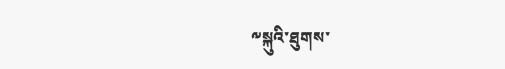༸སྐུའི་ཐུགས་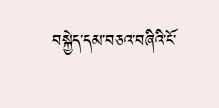བསྐྱེད་དམ་བཅའ་བཞིའི་ངོ་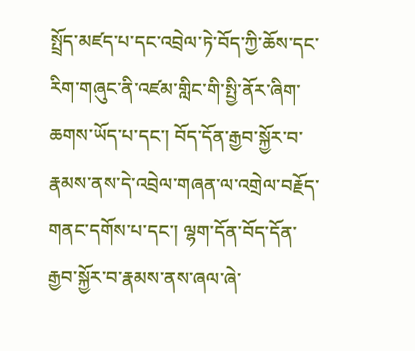སྤྲོད་མཛད་པ་དང་འབྲེལ་ཏེ་བོད་ཀྱི་ཆོས་དང་རིག་གཞུང་ནི་འཛམ་གླིང་གི་སྤྱི་ནོར་ཞིག་ཆགས་ཡོད་པ་དང་། བོད་དོན་རྒྱབ་སྐྱོར་བ་རྣམས་ནས་དེ་འབྲེལ་གཞན་ལ་འགྲེལ་བརྗོད་གནང་དགོས་པ་དང་། ལྷག་དོན་བོད་དོན་རྒྱབ་སྐྱོར་བ་རྣམས་ནས་ཞལ་ཞེ་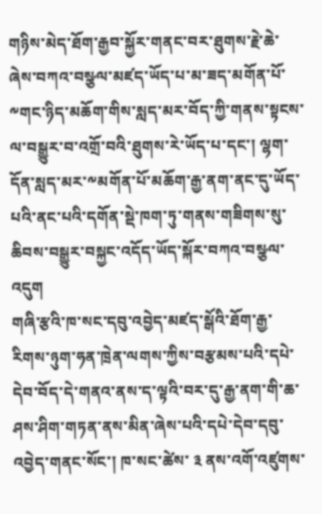གཉིས་མེད་ཐོག་རྒྱབ་སྐྱོར་གནང་བར་ཐུགས་རྗེ་ཆེ་ཞེས་བཀའ་བསྩལ་མཛད་ཡོད་པ་མ་ཟད་མགོན་པོ་༸གང་ཉིད་མཆོག་གིས་སླད་མར་བོད་ཀྱི་གནས་སྟངས་ལ་བསྒྱུར་བ་འགྲོ་བའི་ཐུགས་རེ་ཡོད་པ་དང་། ལྷག་དོན་སླད་མར་༸མགོན་པོ་མཆོག་རྒྱ་ནག་ནང་དུ་ཡོད་པའི་ནང་པའི་དགོན་སྡེ་ཁག་ཏུ་གནས་གཟིགས་སུ་ཆིབས་བསྒྱུར་བསྐྱང་འདོད་ཡོད་སྐོར་བཀའ་བསྩལ་འདུག
གཞི་རྩའི་ཁ་སང་དབུ་འབྱེད་མཛད་སྒོའི་ཐོག་རྒྱ་རིགས་ཉུག་ཧན་ཁྲེན་ལགས་ཀྱིས་བརྩམས་པའི་དཔེ་དེབ་བོད་དེ་གནའ་ནས་ད་ལྟའི་བར་དུ་རྒྱ་ནག་གི་ཆ་ཤས་ཤིག་གཏན་ནས་མིན་ཞེས་པའི་དཔེ་དེབ་དབུ་འབྱེད་གནང་སོང་། ཁ་སང་ཚེས་ ༣ ནས་འགོ་འཛུགས་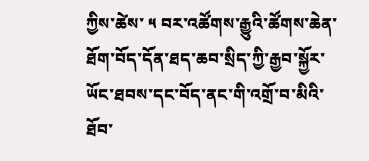ཀྱིས་ཚེས་ ༥ བར་འཚོགས་རྒྱུའི་ཚོགས་ཆེན་ཐོག་བོད་དོན་ཐད་ཆབ་སྲིད་ཀྱི་རྒྱབ་སྐྱོར་ཡོང་ཐབས་དང་བོད་ནང་གི་འགྲོ་བ་མིའི་ཐོབ་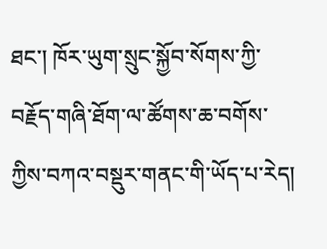ཐང་། ཁོར་ཡུག་སྲུང་སྐྱོབ་སོགས་ཀྱི་བརྗོད་གཞི་ཐོག་ལ་ཚོགས་ཆ་བགོས་ཀྱིས་བཀའ་བསྡུར་གནང་གི་ཡོད་པ་རེད།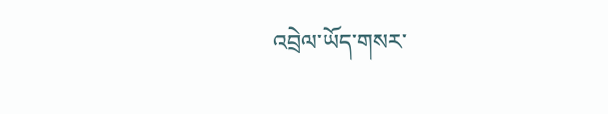འབྲེལ་ཡོད་གསར་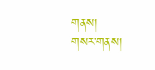གནས།
གསར་གནས།